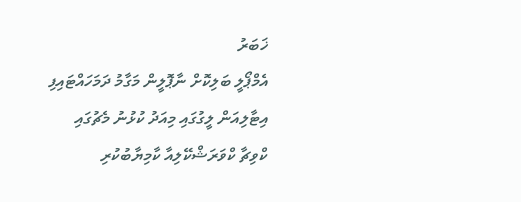ޚަބަރު
އެމްޕޯލީ ބަލިކޮށް ނާޕޮލީން މަގާމު ދަމަހައްޓައިފި
އިޓާލިއަން ލީގުގައި މިއަދު ކުޅުނު މެޗުގައި ކްވިޗާ ކްވަރަޝްކޭލިއާ ކާމިޔާބުކުރި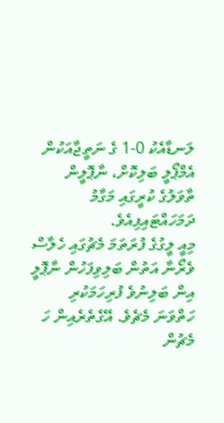ލަނޑާއެކު 0-1 ގެ ނަތީޖާއަކުން އެމްޕޯލީ ބަލިކޮށް، ނާޕޮލީން ތާވަލުގެ ކުރީގައި މަގާމު ދަމަހައްޓައިފިއެވެ.
މިއީ ލީގުގެ ފުރަތަމަ މެޗުގައި ހެލާސް ވެރޯނާ އަތުން ބަލިވިފަހުން ނާޕޮލީ އިން ބަލިނުވެ ފުރިހަމަކުރި ހަތްވަނަ މެޗެވެ. އޭގެތެރެއިން ހަ މެޗުން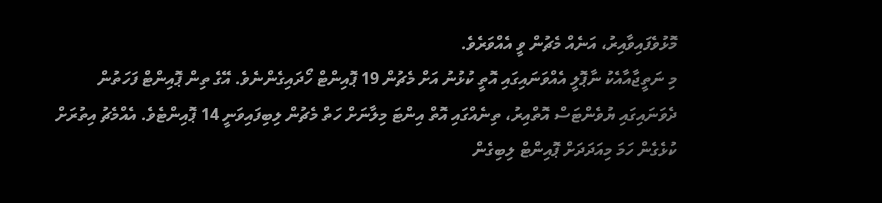މޮޅުވެފައިވާއިރު، އަނެއް މެޗުން ވީ އެއްވަރެވެ.
މި ނަތީޖާއާއެކު ނާޕޮލީ އެއްވަނައިގައި އޮތީ ކުޅުނު އަށް މެޗުން 19 ޕޮއިންޓް ހޯދައިގެންނެވެ. އޭގެ ތިން ޕޮއިންޓް ފަހަތުން ދެވަނައިގައި ޔުވެންޓަސް އޮތްއިރު، ތިނެއްގައި އޮތް އިންޓަ މިލާނަށް ހަތް މެޗުން ލިބިފައިވަނީ 14 ޕޮއިންޓެވެ. އެއްމެޗު އިތުރަށް ކުޅެގެން ހަމަ މިއަދަދަށް ޕޮއިންޓް ލިބިގެން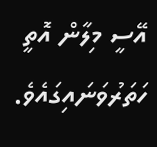އޭސީ މިލާން އޮތީ ހަތަރުވަނައިގައެވެ.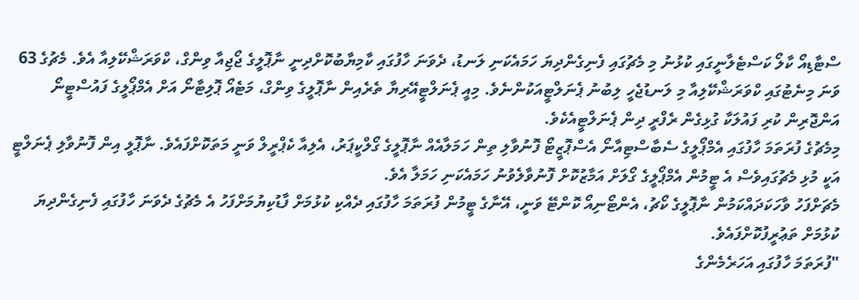ސްޓާޑިއޯ ކާލޯ ކަސްޓެލާނީގައި ކުޅުނު މި މެޗުގައި ފެނިގެންދިޔަ ހަމައެކަނި ލަނޑު، ދެވަނަ ހާފުގައި ކާމިޔާބުކޮށްދިނީ ނާޕޮލީގެ ޖޯޖިއާ ވިންގް، ކްވަރަޝްކޭލިއާ އެވެ. މެޗުގެ 63 ވަނަ މިނެޓުގައި ކްވަރަޝްކޭލިއާ މި ލަނޑުޖެހީ ލިބުނު ޕެނަލްޓީއަކުންނެވެ. މިއީ ޕެނަލްޓީއޭރިޔާ ތެރެއިން ނާޕޮލީގެ ވިންގް، މަޓެއޯ ޕޮލިޓާނޯ އަށް އެމްޕޯލީގެ ފައުސްޓީނޯ އަންޖޮރިން ކުރި ފައުލަކާ ގުޅިގެން ރެފްރީ ދިން ޕެނަލްޓީއެކެވެ.
މިމެޗުގެ ފުރަތަމަ ހާފުގައި އެމްޕޯލީގެ ސެބާސްޓިއާނޯ އެސްޕޮޒީޓޯ ފޮނުވާލި ތިން ހަމަލާއެއް ނާޕޮލީގެ ގޯލްކީޕަރު، އެލިއާ ކެޕްރީލް ވަނީ މަތަކޮށްފައެވެ. ނާޕޮލީ އިން ފޮނުވާލި ޕެނަލްޓީ އަކީ މުޅި މެޗުގައިވެސް އެ ޓީމުން އެމްޕޯލީގެ ގޯލަށް އަމާޒުކޮށް ފޮނުވާލެވުނު ހަމައެކަނި ހަމަލާ އެވެ.
މެޗަށްފަހު ވާހަކަދައްކަމުން ނާޕޮލީގެ ކޯޗު، އެންޓޯނިއޯ ކޮންޓޭ ވަނީ، އޭނާގެ ޓީމުން ފުރަތަމަ ހާފުގައި ދެއްކި ކުޅުމަށް ފާޑުކިޔުމަށްފަހު އެ މެޗުގެ ދެވަނަ ހާފުގައި ފެނިގެންދިޔަ ކުޅުމަށް ތަޢުރީފުކޮށްފައެވެ.
"ފުރަތަމަ ހާފުގައި އަހަރެމެންގެ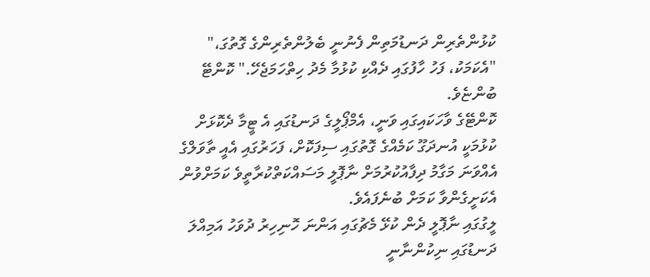ކުޅުންތެރިން ދަނޑުމަތިން ފެނުނީ ބެލުންތެރިންގެ ގޮތުގަ،"
"އެކަމަކު، ފަހު ހާފުގައި ދެއްކި ކުޅުމާ މެދު ހިތްހަމަޖެހޭ." ކޮންޓޭ ބުންޏެވެ.
ކޮންޓޭގެ ވާހަކައިގައި ވަނީ، އެމްޕޯލީގެ ދަނޑުގައި އެ ޓީމާ ދެކޮޅަށް ކުޅުމަކީ އުނދަގޫ ކަމެއްގެ ގޮތުގައި ސިފަކޮށް، ފަހަރުގައި އެއީ ތާވަލްގެ އެއްވަނަ މަގާމު ދިފާއުކުރުމަށް ނާޕޮލީ މަސައްކަތްކުރާތީވެ ކަމަށްވުން އެކަށީގެންވާ ކަމަށް ބުނެފައެވެ.
ލީގުގައި ނާޕޮލީ ދެން ކުޅޭ މެޗުގައި އަންނަ ހޮނިހިރު ދުވަހު އަމިއްލަ ދަނޑުގައި ނިކުންނާނީ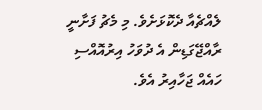ލެއްޗެއާ ދެކޮޅަށެވެ. މި މެޗު ފަށާނީ ރާއްޖޭގަޑިން އެ ދުވަހު އިރުއޮއްސި ހައެއް ޖަހާއިރު އެވެ.